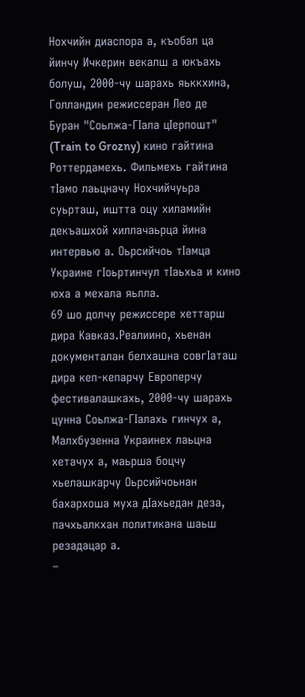Нохчийн диаспора а, къобал ца йинчу Ичкерин векалш а юкъахь болуш, 2000-чу шарахь яьккхина, Голландин режиссеран Лео де Буран "Соьлжа-ГIала цIерпошт" (Train to Grozny) кино гайтина Роттердамехь. Фильмехь гайтина тIамо лаьцначу Нохчийчуьра суьрташ, иштта оцу хиламийн декъашхой хиллачаьрца йина интервью а. Оьрсийчоь тIамца Украине гIоьртинчул тIаьхьа и кино юха а мехала яьлла.
69 шо долчу режиссере хеттарш дира Кавказ.Реалиино, хьенан документалан белхашна совгIаташ дира кеп-кепарчу Европерчу фестивалашкахь, 2000-чу шарахь цунна Соьлжа-ГIалахь гинчух а, Малхбузенна Украинех лаьцна хетачух а, маьрша боцчу хьелашкарчу Оьрсийчоьнан бахархоша муха дIахьедан деза, пачхьалкхан политикана шаьш резадацар а.
–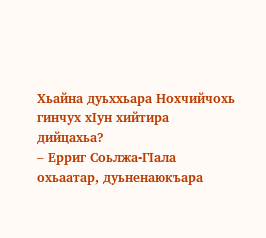Хьайна дуьххьара Нохчийчохь гинчух хIун хийтира дийцахьа?
– Ерриг Соьлжа-ГIала охьаатар, дуьненаюкъара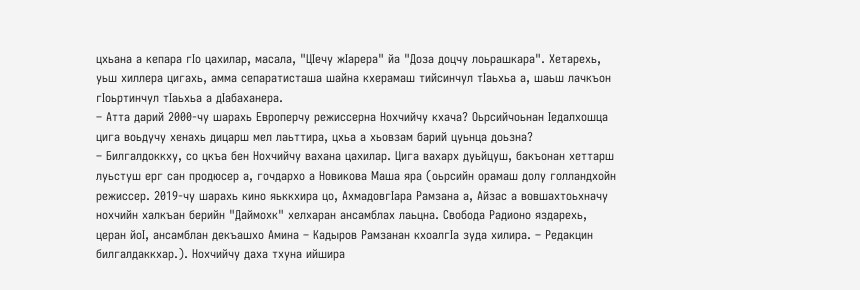цхьана а кепара гIо цахилар, масала, "ЦIечу жIарера" йа "Доза доцчу лоьрашкара". Хетарехь, уьш хиллера цигахь, амма сепаратисташа шайна кхерамаш тийсинчул тIаьхьа а, шаьш лачкъон гIоьртинчул тIаьхьа а дIабаханера.
– Атта дарий 2000-чу шарахь Европерчу режиссерна Нохчийчу кхача? Оьрсийчоьнан Iедалхошца цига воьдучу хенахь дицарш мел лаьттира, цхьа а хьовзам барий цуьнца доьзна?
– Билгалдоккху, со цкъа бен Нохчийчу вахана цахилар. Цига вахарх дуьйцуш, бакъонан хеттарш луьстуш ерг сан продюсер а, гочдархо а Новикова Маша яра (оьрсийн орамаш долу голландхойн режиссер. 2019-чу шарахь кино яьккхира цо, АхмадовгIара Рамзана а, Айзас а вовшахтоьхначу нохчийн халкъан берийн "Даймохк" хелхаран ансамблах лаьцна. Свобода Радионо яздарехь, церан йоI, ансамблан декъашхо Амина – Кадыров Рамзанан кхоалгIа зуда хилира. – Редакцин билгалдаккхар.). Нохчийчу даха тхуна ийшира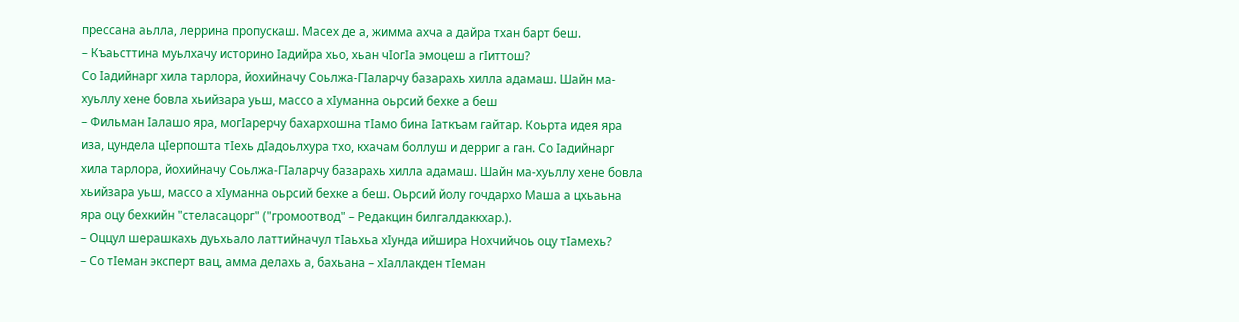прессана аьлла, леррина пропускаш. Масех де а, жимма ахча а дайра тхан барт беш.
– Къаьсттина муьлхачу историно Iадийра хьо, хьан чIогIа эмоцеш а гIиттош?
Со Iадийнарг хила тарлора, йохийначу Соьлжа-ГIаларчу базарахь хилла адамаш. Шайн ма-хуьллу хене бовла хьийзара уьш, массо а хIуманна оьрсий бехке а беш
– Фильман Iалашо яра, могIарерчу бахархошна тIамо бина Iаткъам гайтар. Коьрта идея яра иза, цундела цIерпошта тIехь дIадоьлхура тхо, кхачам боллуш и дерриг а ган. Со Iадийнарг хила тарлора, йохийначу Соьлжа-ГIаларчу базарахь хилла адамаш. Шайн ма-хуьллу хене бовла хьийзара уьш, массо а хIуманна оьрсий бехке а беш. Оьрсий йолу гочдархо Маша а цхьаьна яра оцу бехкийн "стеласацорг" ("громоотвод" – Редакцин билгалдаккхар.).
– Оццул шерашкахь дуьхьало латтийначул тIаьхьа хIунда ийшира Нохчийчоь оцу тIамехь?
– Со тIеман эксперт вац, амма делахь а, бахьана – хIаллакден тIеман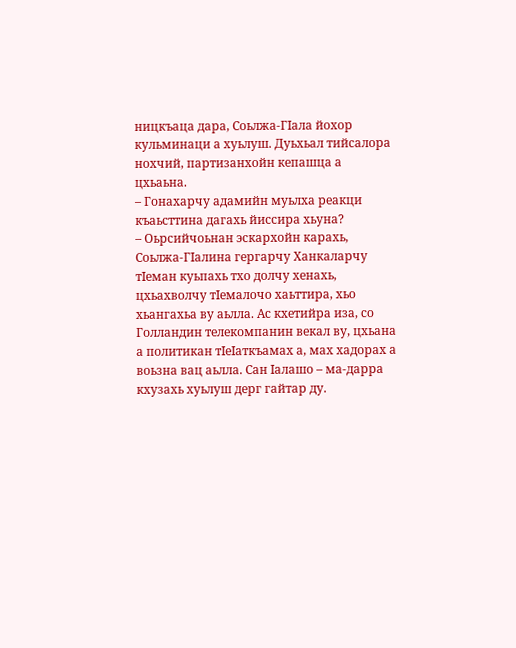ницкъаца дара, Соьлжа-ГIала йохор кульминаци а хуьлуш. Дуьхьал тийсалора нохчий, партизанхойн кепашца а цхьаьна.
– Гонахарчу адамийн муьлха реакци къаьсттина дагахь йиссира хьуна?
– Оьрсийчоьнан эскархойн карахь, Соьлжа-ГIалина гергарчу Ханкаларчу тIеман куьпахь тхо долчу хенахь, цхьахволчу тIемалочо хаьттира, хьо хьангахьа ву аьлла. Ас кхетийра иза, со Голландин телекомпанин векал ву, цхьана а политикан тIеIаткъамах а, мах хадорах а воьзна вац аьлла. Сан Iалашо – ма-дарра кхузахь хуьлуш дерг гайтар ду.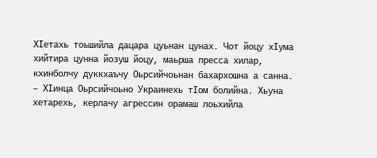ХIетахь тоьшийла дацара цуьнан цунах. Чот йоцу хIума хийтира цунна йозуш йоцу, маьрша пресса хилар, кхинболчу дуккхаъчу Оьрсийчоьнан бахархошна а санна.
– ХIинца Оьрсийчоьно Украинехь тIом болийна. Хьуна хетарехь, керлачу агрессин орамаш лоьхийла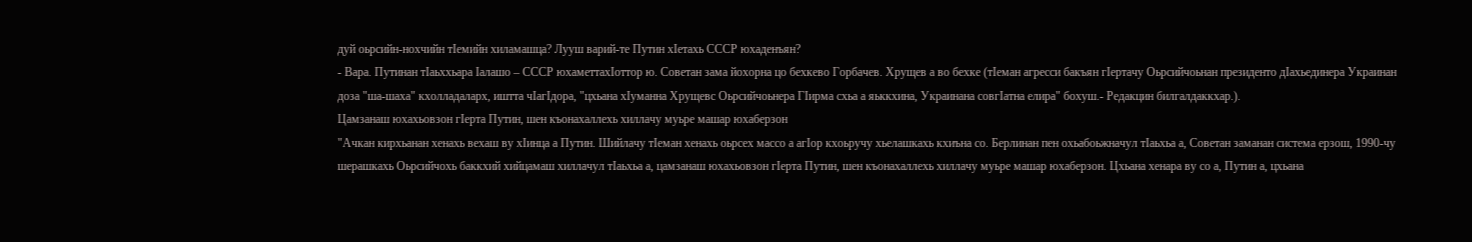дуй оьрсийн-нохчийн тIемийн хиламашца? Лууш варий-те Путин хIетахь СССР юхаденъян?
- Вара. Путинан тIаьххьара Iалашо – СССР юхаметтахIоттор ю. Советан зама йохорна цо бехкево Горбачев. Хрущев а во бехке (тIеман агресси бакъян гIертачу Оьрсийчоьнан президенто дIахьединера Украинан доза "ша-шаха" кхолладаларх, иштта чIагIдора, "цхьана хIуманна Хрущевс Оьрсийчоьнера ГIирма схьа а яьккхина, Украинана совгIатна елира" бохуш.- Редакцин билгалдаккхар.).
Цамзанаш юхахьовзон гIерта Путин, шен къонахаллехь хиллачу муьре машар юхаберзон
"Ачкан кирхьанан хенахь вехаш ву хIинца а Путин. Шийлачу тIеман хенахь оьрсех массо а агIор кхоьручу хьелашкахь кхиъна со. Берлинан пен охьабоьжначул тIаьхьа а, Советан заманан система ерзош, 1990-чу шерашкахь Оьрсийчохь баккхий хийцамаш хиллачул тIаьхьа а, цамзанаш юхахьовзон гIерта Путин, шен къонахаллехь хиллачу муьре машар юхаберзон. Цхьана хенара ву со а, Путин а, цхьана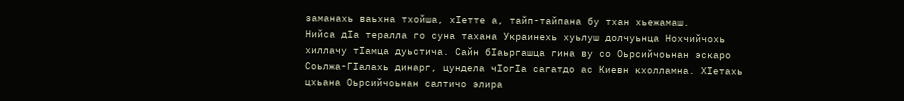заманахь ваьхна тхойша, хIетте а, тайп-тайпана бу тхан хьежамаш.
Нийса дIа тералла го суна тахана Украинехь хуьлуш долчуьнца Нохчийчохь хиллачу тIамца дуьстича. Сайн бIаьргашца гина ву со Оьрсийчоьнан эскаро Соьлжа-ГIалахь динарг, цундела чIогIа сагатдо ас Киевн кхолламна. ХIетахь цхьана Оьрсийчоьнан салтичо элира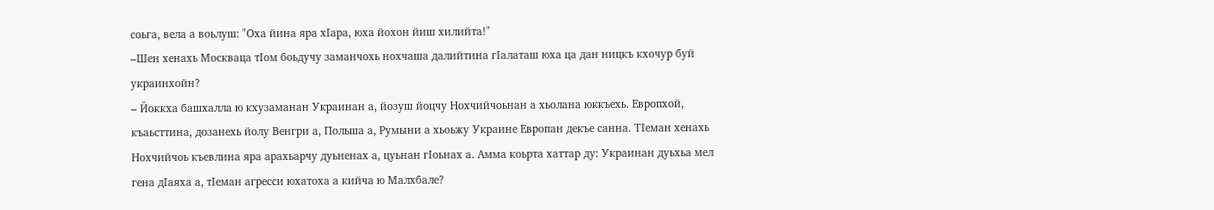соьга, вела а воьлуш: "Оха йина яра хIара, юха йохон йиш хилийта!"
–Шен хенахь Москваца тIом боьдучу заманчохь нохчаша далийтина гIалаташ юха ца дан ницкъ кхочур буй украинхойн?
– Йоккха башхалла ю кхузаманан Украинан а, йозуш йоцчу Нохчийчоьнан а хьолана юккъехь. Европхой, къаьсттина, дозанехь йолу Венгри а, Польша а, Румыни а хьоьжу Украине Европан декъе санна. ТIеман хенахь Нохчийчоь къевлина яра арахьарчу дуьненах а, цуьнан гIоьнах а. Амма коьрта хаттар ду: Украинан дуьхьа мел гена дIаяха а, тIеман агресси юхатоха а кийча ю Малхбале?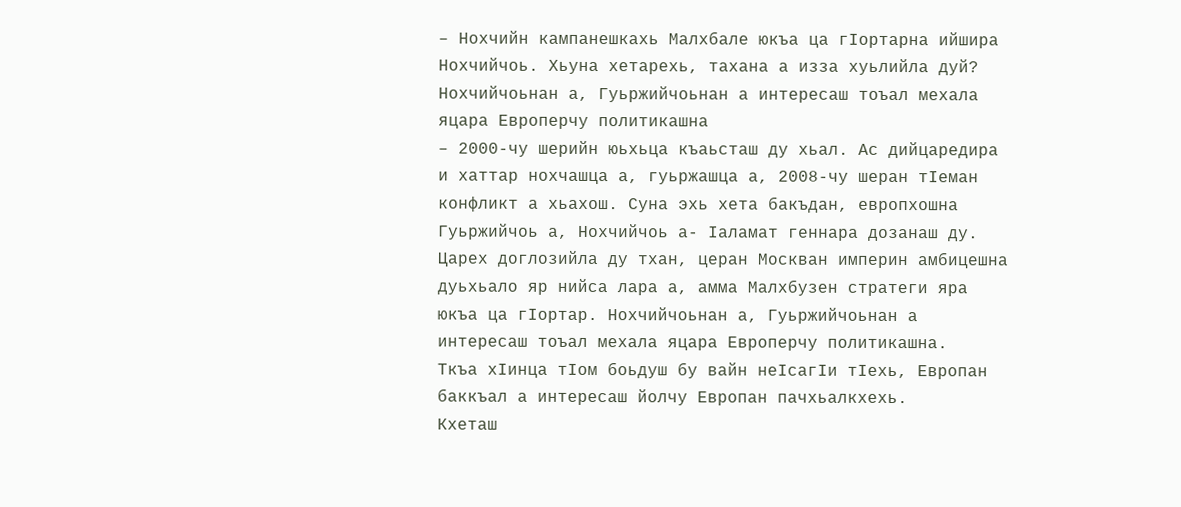– Нохчийн кампанешкахь Малхбале юкъа ца гIортарна ийшира Нохчийчоь. Хьуна хетарехь, тахана а изза хуьлийла дуй?
Нохчийчоьнан а, Гуьржийчоьнан а интересаш тоъал мехала яцара Европерчу политикашна
– 2000-чу шерийн юьхьца къаьсташ ду хьал. Ас дийцаредира и хаттар нохчашца а, гуьржашца а, 2008-чу шеран тIеман конфликт а хьахош. Суна эхь хета бакъдан, европхошна Гуьржийчоь а, Нохчийчоь а- Iаламат геннара дозанаш ду. Царех доглозийла ду тхан, церан Москван империн амбицешна дуьхьало яр нийса лара а, амма Малхбузен стратеги яра юкъа ца гIортар. Нохчийчоьнан а, Гуьржийчоьнан а интересаш тоъал мехала яцара Европерчу политикашна.
Ткъа хIинца тIом боьдуш бу вайн неIсагIи тIехь, Европан баккъал а интересаш йолчу Европан пачхьалкхехь.
Кхеташ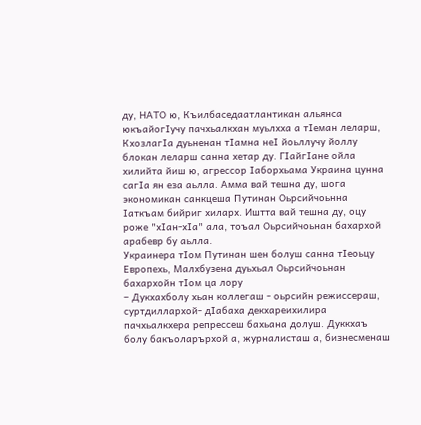ду, НАТО ю, Къилбаседаатлантикан альянса юкъайогIучу пачхьалкхан муьлхха а тIеман леларш, КхозлагIа дуьненан тIамна неI йоьллучу йоллу блокан леларш санна хетар ду. ГIайгIане ойла хилийта йиш ю, агрессор Iаборхьама Украина цунна сагIа ян еза аьлла. Амма вай тешна ду, шога экономикан санкцеша Путинан Оьрсийчоьнна Iаткъам бийриг хиларх. Иштта вай тешна ду, оцу роже "хIан-хIа" ала, тоъал Оьрсийчоьнан бахархой арабевр бу аьлла.
Украинера тIом Путинан шен болуш санна тIеоьцу Европехь, Малхбузена дуьхьал Оьрсийчоьнан бахархойн тIом ца лору
– Дукхахболу хьан коллегаш - оьрсийн режиссераш, суртдиллархой- дIабаха декхареихилира пачхьалкхера репрессеш бахьана долуш. Дуккхаъ болу бакъоларърхой а, журналисташ а, бизнесменаш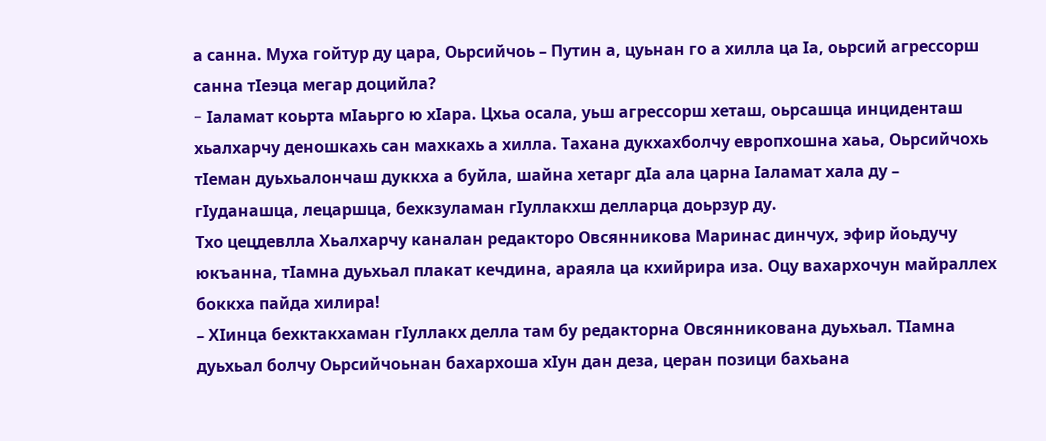а санна. Муха гойтур ду цара, Оьрсийчоь – Путин а, цуьнан го а хилла ца Iа, оьрсий агрессорш санна тIеэца мегар доцийла?
- Iаламат коьрта мIаьрго ю хIара. Цхьа осала, уьш агрессорш хеташ, оьрсашца инциденташ хьалхарчу деношкахь сан махкахь а хилла. Тахана дукхахболчу европхошна хаьа, Оьрсийчохь тIеман дуьхьалончаш дуккха а буйла, шайна хетарг дIа ала царна Iаламат хала ду – гIуданашца, лецаршца, бехкзуламан гIуллакхш делларца доьрзур ду.
Тхо цецдевлла Хьалхарчу каналан редакторо Овсянникова Маринас динчух, эфир йоьдучу юкъанна, тIамна дуьхьал плакат кечдина, араяла ца кхийрира иза. Оцу вахархочун майраллех боккха пайда хилира!
– ХIинца бехктакхаман гIуллакх делла там бу редакторна Овсянникована дуьхьал. ТIамна дуьхьал болчу Оьрсийчоьнан бахархоша хIун дан деза, церан позици бахьана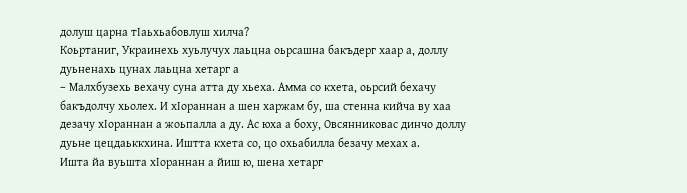долуш царна тIаьхьабовлуш хилча?
Коьртаниг, Украинехь хуьлучух лаьцна оьрсашна бакъдерг хаар а, доллу дуьненахь цунах лаьцна хетарг а
– Малхбузехь вехачу суна атта ду хьеха. Амма со кхета, оьрсий бехачу бакъдолчу хьолех. И хIораннан а шен харжам бу, ша стенна кийча ву хаа дезачу хIораннан а жоьпалла а ду. Ас юха а боху, Овсянниковас динчо доллу дуьне цецдаьккхина. Иштта кхета со, цо охьабилла безачу мехах а.
Ишта йа вуьшта хIораннан а йиш ю, шена хетарг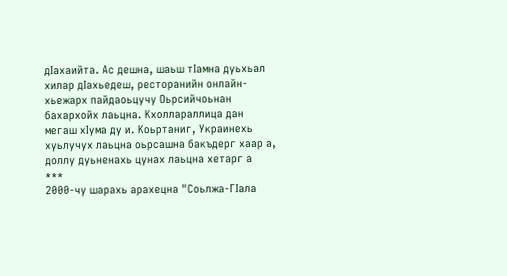дIахаийта. Ас дешна, шаьш тIамна дуьхьал хилар дIахьедеш, ресторанийн онлайн- хьежарх пайдаоьцучу Оьрсийчоьнан бахархойх лаьцна. Кхоллараллица дан мегаш хIума ду и. Коьртаниг, Украинехь хуьлучух лаьцна оьрсашна бакъдерг хаар а, доллу дуьненахь цунах лаьцна хетарг а
***
2000-чу шарахь арахецна "Соьлжа-ГIала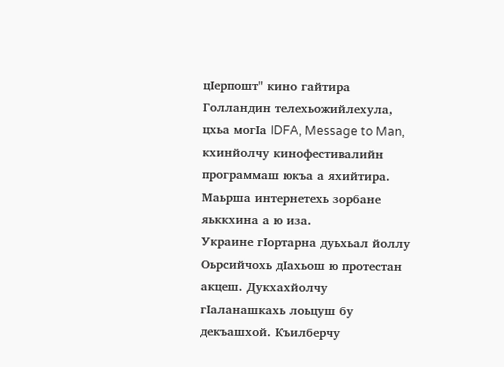цIерпошт" кино гайтира Голландин телехьожийлехула, цхьа могIа IDFA, Message to Man, кхинйолчу кинофестивалийн программаш юкъа а яхийтира. Маьрша интернетехь зорбане яьккхина а ю иза.
Украине гIортарна дуьхьал йоллу Оьрсийчохь дIахьош ю протестан акцеш. Дукхахйолчу гIаланашкахь лоьцуш бу декъашхой. Къилберчу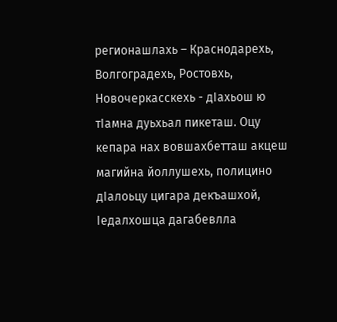регионашлахь – Краснодарехь, Волгоградехь, Ростовхь, Новочеркасскехь - дIахьош ю тIамна дуьхьал пикеташ. Оцу кепара нах вовшахбетташ акцеш магийна йоллушехь, полицино дIалоьцу цигара декъашхой, Iедалхошца дагабевлла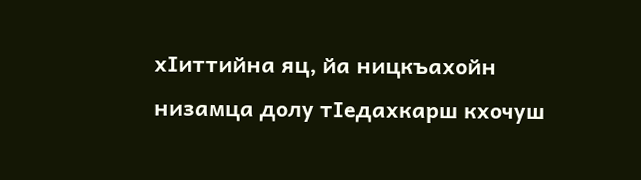хIиттийна яц, йа ницкъахойн низамца долу тIедахкарш кхочуш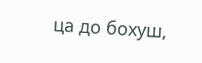ца до бохуш,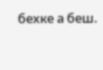бехке а беш.